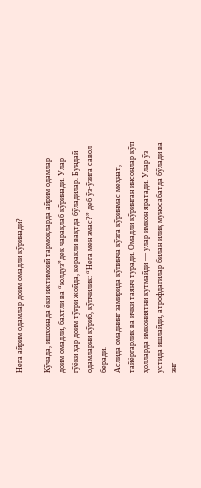Нега айрим одамлар доим омадли кўринади?

Кўчада, ишхонада ёки ижтимоий тармоқларда айрим одамлар доим омадли, бахтли ва “юлдуз”дек чарақлаб кўринади. Улар гўёки ҳар доим тўғри жойда, керакли вақтда бўладилар. Бундай одамларни кўриб, кўпчилик: “Нега мен эмас?” деб ўз-ўзига савол беради.
Аслида омаднинг замирида кўпинча кўзга кўринмас меҳнат, тайёргарлик ва ички таянч туради. Омадли кўринган инсонлар кўп ҳолларда имкониятни кутмайди — улар имкон яратади. Улар ўз устида ишлайди, атрофдагилар билан илиқ муносабатда бўлади ва энг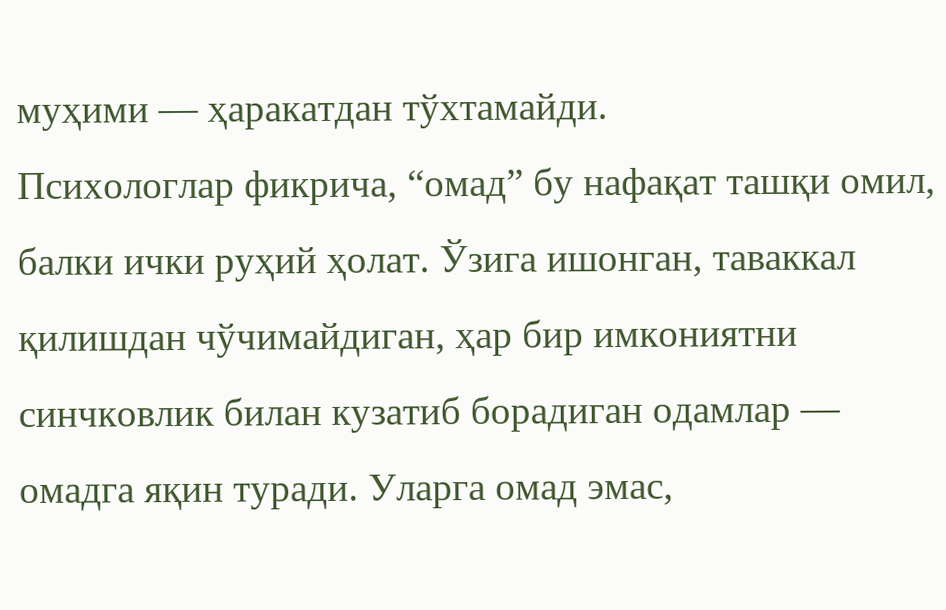муҳими — ҳаракатдан тўхтамайди.
Психологлар фикрича, “омад” бу нафақат ташқи омил, балки ички руҳий ҳолат. Ўзига ишонган, таваккал қилишдан чўчимайдиган, ҳар бир имкониятни синчковлик билан кузатиб борадиган одамлар — омадга яқин туради. Уларга омад эмас,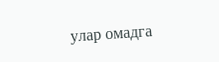улар омадга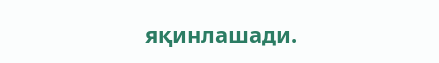яқинлашади.